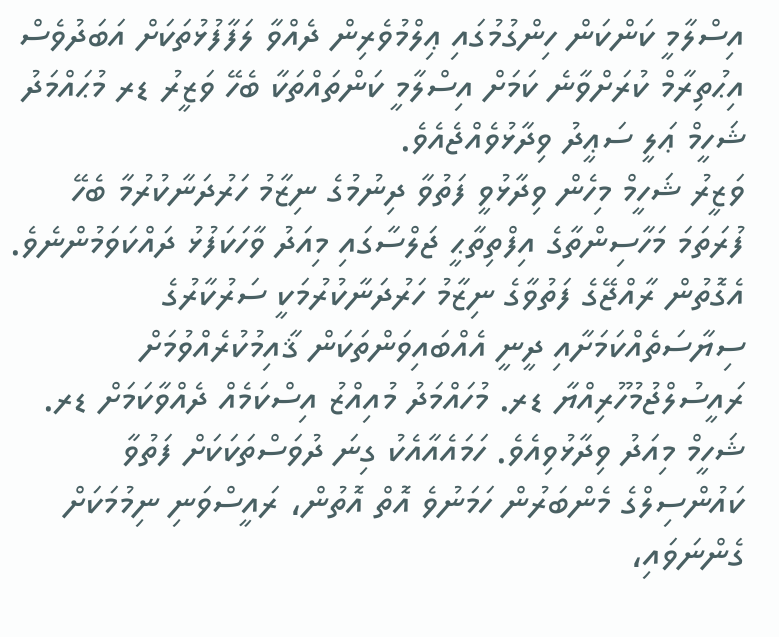އިސްލާމީ ކަންކަން ހިންގުމުގައި ޢިލްމުވެރިން ދެއްވާ ލަފާފުޅުތަކަށް އަބަދުވެސް އިޙުތިރާމް ކުރަށްވާނެ ކަމަށް އިސްލާމީ ކަންތައްތަކާ ބެހޭ ވަޒީރު ޑރ މުޙައްމަދު ޝަހީމް ޢަލީ ސަޢީދު ވިދާޅުވެއްޖެއެވެ.
ވަޒީރު ޝަހީމް މިހެން ވިދާޅުވީ ފަތުވާ ދިނުމުގެ ނިޒާމު ހަރުދަނާކުރުމާ ބެހޭ ފުރަތަމަ މަހާސިންތާގެ އިފްތިތާޙީ ޖަލްސާގައި މިއަދު ވާހަކަފުޅު ދައްކަވަމުންނެވެ.
އެގޮތުން ރާއްޖޭގެ ފަތުވާގެ ނިޒާމު ހަރުދަނާކުރުމަކީ ސަރުކާރުގެ ސިޔާސަތެއްކަމަށާއި ދީނީ އެއްބައިވަންތަކަން ޤާއިމުކުރެއްވުމަށް ރައީސުލްޖުމުހޫރިއްޔާ ޑރ. މުހައްމަދު މުއިއްޒު އިސްކަމެއް ދެއްވާކަމަށް ޑރ. ޝަހީމް މިއަދު ވިދާޅުވިއެވެ. ހަމައެއާއެކު ގިނަ ދުވަސްތަކަކަށް ފަތުވާ ކައުންސިލްގެ މެންބަރުން ހަމަނުވެ އޮތް އޮތުން، ރައީސްވަނި ނިމުމަކަށް ގެންނަވައި،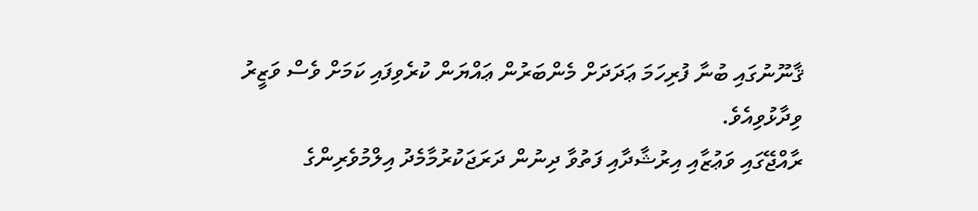ޤާނޫނުގައި ބުނާ ފުރިހަމަ ޢަދަދަށް މެންބަރުން ޢައްޔަން ކުރެވިފައި ކަމަށް ވެސް ވަޒީރު ވިދާޅުވިއެވެ.
ރާއްޖޭގައި ވަޢުޒާއި އިރުޝާދާއި ފަތުވާ ދިނުން ދަރަޖަކުރުމާމެދު އިލްމުވެރިންގެ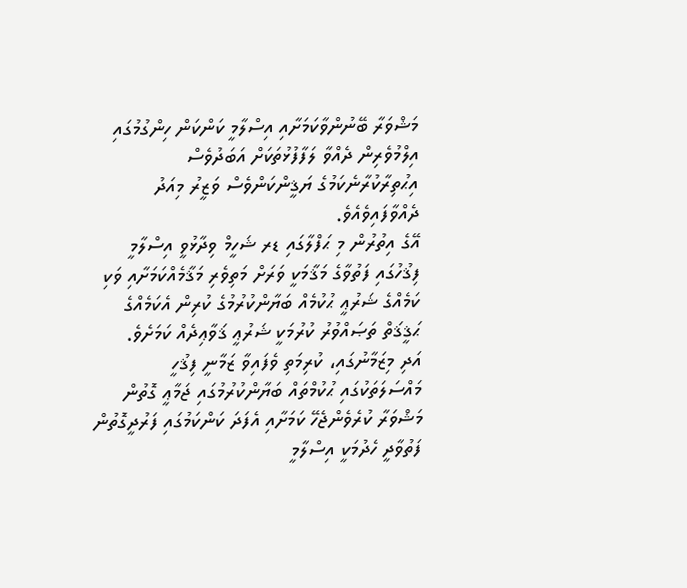މަޝްވަރާ ބޭނުންވާކަމަށާއި އިސްލާމީ ކަންކަން ހިންގުމުގައި އިލްމުވެރިން ދެއްވާ ލަފާފުޅުތަކަށް އަބަދުވެސް އިޙުތިރާކުރާނެކަމުގެ ޔަޤީންކަންވެސް ވަޒީރު މިއަދު ދެއްވާފައިވެއެވެ.
އޭގެ އިތުރުން މި ޙަފްލާގައި ޑރ ޝަހީމް ވިދާޅުވީ އިސްލާމީ ފިޤުހުގައި ފަތުވާގެ މަޤާމަކީ ވަރަށް މަތިވެރި މަޤާމެއްކަމަށާއި ވަކި ކަމެއްގެ ޝަރުޢީ ޙުކުމެއް ބަޔާންކުރުމުގެ ކުރިން އެކަމެއްގެ ޙަޤީޤަތް ތަޞައްވުރު ކުރުމަކީ ޝަރުޢީ ޤަވާޢިދެއް ކަމަށެވެ.
އަދި މިޒަމާނުގައި، ކުރިމަތި ވެފައިވާ ޒަމާނީ ފިޤުހީ މައްސަލަތަކުގައި ޙުކުމްތައް ބަޔާންކުރުމުގައި ޖަމާޢީ ގޮތުން މަޝްވަރާ ކުރެވެންޖެހޭ ކަމަށާއި އެފަދަ ކަންކަމުގައި ފަރުދީގޮތުން ފަތުވާދީ ހެދުމަކީ އިސްލާމީ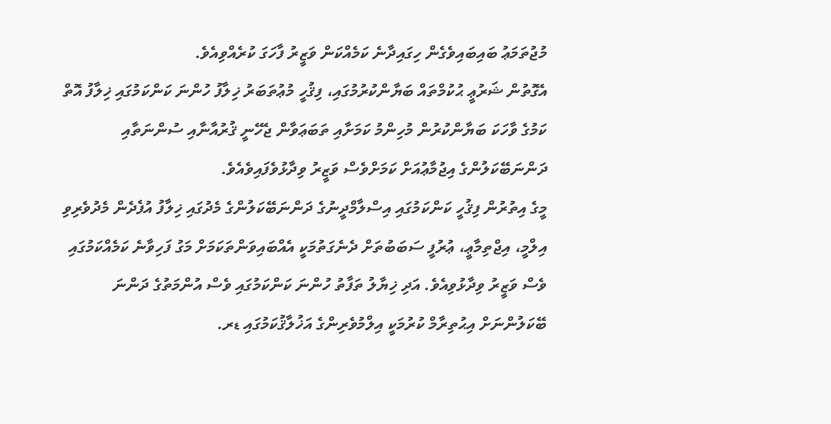މުޖުތަމަޢު ބައިބައިވެގެން ހިގައިދާނެ ކަމެއްކަން ވަޒީރު ފާހަގަ ކުރެއްވިއެވެ.
އެގޮތުން ޝަރުޢީ ޙުކުމްތައް ބަޔާންކުރުމުގައި، ފިޤުހީ މުޢުތަބަރު ޚިލާފު ހުންނަ ކަންކަމުގައި ޚިލާފު އޮތް ކަމުގެ ވާހަކަ ބަޔާންކުރުން މުހިންމު ކަމަށާއި ތަބަޢަވާން ޖެހޭނީ ޤުރުއާނާއި ސުންނަތާއި ދަންނަބޭކަލުންގެ އިޖުމާޢުއަށް ކަމަށްވެސް ވަޒީރު ވިދާޅުވެފައިވެއެވެ.
މީގެ އިތުރުން ފިޤުހީ ކަންކަމުގައި އިސްލާމްދީނުގެ ދަންނަބޭކަލުންގެ މެދުގައި ޚިލާފު އުފެދެން މެދުވެރިވި އިލްމީ، އިޖްތިމާޢީ، ޢުރުފީ ސަބަބުތަށް ދެނެގަތުމަކީ އެއްބައިވަންތަކަމަށް މަގު ފަހިވާނެ ކަމެއްކަމުގައި ވެސް ވަޒީރު ވިދާޅުވިއެވެ. އަދި ޚިޔާލު ތަފާތު ހުންނަ ކަންކަމުގައި ވެސް އުންމަތުގެ ދަންނަ ބޭކަލުންނަށް އިޙުތިރާމް ކުރުމަކީ އިލްމުވެރިންގެ އަޚުލާޤުކަމުގައި ޑރ.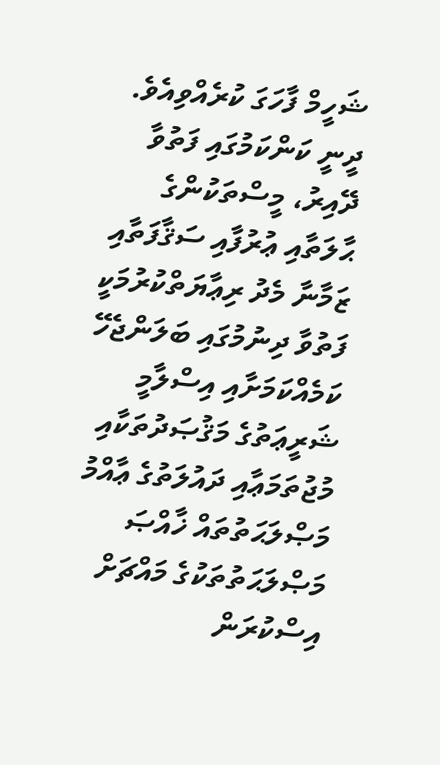ޝަހީމް ފާހަގަ ކުރެއްވިއެވެ.
ދީނީ ކަންކަމުގައި ފަތުވާ ދޭއިރު، މީސްތަކުންގެ ޙާލަތާއި ޢުރުފާއި ސަޤާފަތާއި ޒަމާނާ މެދު ރިޢާޔަތްކުރުމަކީ ފަތުވާ ދިނުމުގައި ބަލަންޖެހޭ ކަމެއްކަމަށާއި އިސްލާމީ ޝަރީޢަތުގެ މަޤުޞަދުތަކާއި މުޖުތަމަޢާއި ދައުލަތުގެ ޢާއްމު މަޞްލަޙަތުތައް ޚާއްޞަ މަޞްލަޙަތުތަކުގެ މައްޗަށް އިސްކުރަން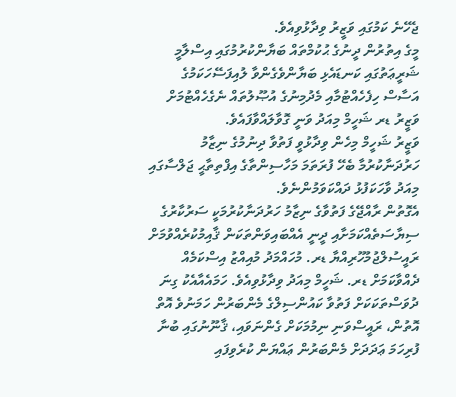ޖެހޭނެ ކަމުގައި ވަޒީރު ވިދާޅުވިއެވެ.
މީގެ އިތުރުން ދީނުގެ ޙުކުމްތައް ބަޔާންކުރުމުގައި އިސްލާމީ ޝަރީޢަތުގައި ކަނޑައެޅި ބަޔާންވެގެންވާ ލުއިފަސޭހަކަމުގެ އަސާސް ހިފެހެއްޓުމާއި މެދުމިނުގެ އުޞޫލުތައް ނެގެހެއްޓުމަށް ވަޒީރު ޑރ ޝަހީމް މިއަދު ވަނީ ގޮވާލައްވާފައެވެ.
ވަޒީރު ޝަހީމް މިހެން ވިދާޅުވީ ފަތުވާ ދިނުމުގެ ނިޒާމު ހަރުދަނާކުރުމާ ބެހޭ ފުރަތަމަ މަހާސިންތާގެ އިފްތިތާޙީ ޖަލްސާގައި މިއަދު ވާހަކަފުޅު ދައްކަވަމުންނެވެ.
އެގޮތުން ރާއްޖޭގެ ފަތުވާގެ ނިޒާމު ހަރުދަނާކުރުމަކީ ސަރުކާރުގެ ސިޔާސަތެއްކަމަށާއި ދީނީ އެއްބައިވަންތަކަން ޤާއިމުކުރެއްވުމަށް ރައީސުލްޖުމުހޫރިއްޔާ ޑރ. މުހައްމަދު މުއިއްޒު އިސްކަމެއް ދެއްވާކަމަށް ޑރ. ޝަހީމް މިއަދު ވިދާޅުވިއެވެ. ހަމައެއާއެކު ގިނަ ދުވަސްތަކަކަށް ފަތުވާ ކައުންސިލްގެ މެންބަރުން ހަމަނުވެ އޮތް އޮތުން، ރައީސްވަނި ނިމުމަކަށް ގެންނަވައި، ޤާނޫނުގައި ބުނާ ފުރިހަމަ ޢަދަދަށް މެންބަރުން ޢައްޔަން ކުރެވިފައި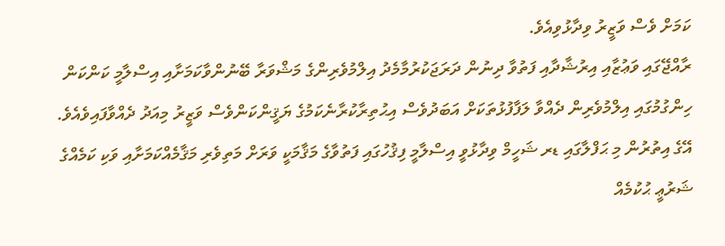ކަމަށް ވެސް ވަޒީރު ވިދާޅުވިއެވެ.
ރާއްޖޭގައި ވަޢުޒާއި އިރުޝާދާއި ފަތުވާ ދިނުން ދަރަޖަކުރުމާމެދު އިލްމުވެރިންގެ މަޝްވަރާ ބޭނުންވާކަމަށާއި އިސްލާމީ ކަންކަން ހިންގުމުގައި އިލްމުވެރިން ދެއްވާ ލަފާފުޅުތަކަށް އަބަދުވެސް އިޙުތިރާކުރާނެކަމުގެ ޔަޤީންކަންވެސް ވަޒީރު މިއަދު ދެއްވާފައިވެއެވެ.
އޭގެ އިތުރުން މި ޙަފްލާގައި ޑރ ޝަހީމް ވިދާޅުވީ އިސްލާމީ ފިޤުހުގައި ފަތުވާގެ މަޤާމަކީ ވަރަށް މަތިވެރި މަޤާމެއްކަމަށާއި ވަކި ކަމެއްގެ ޝަރުޢީ ޙުކުމެއް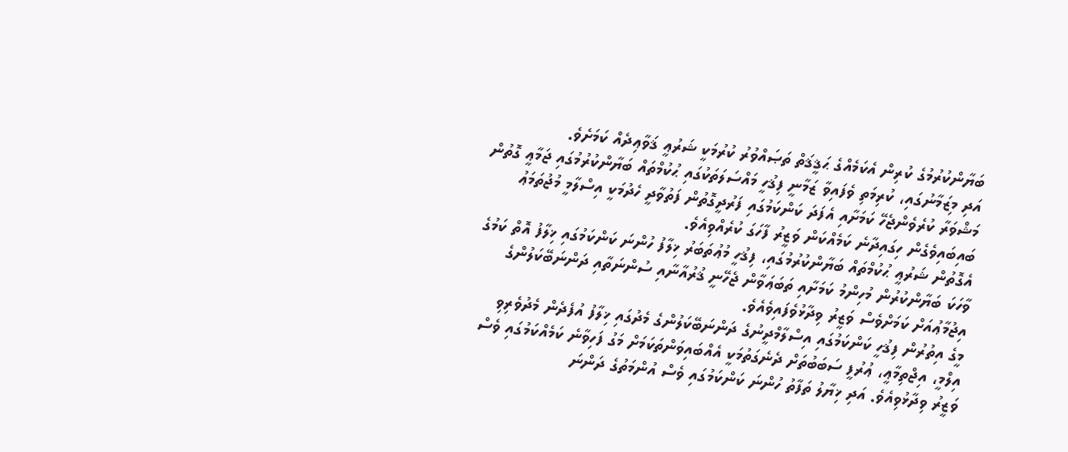ބަޔާންކުރުމުގެ ކުރިން އެކަމެއްގެ ޙަޤީޤަތް ތަޞައްވުރު ކުރުމަކީ ޝަރުޢީ ޤަވާޢިދެއް ކަމަށެވެ.
އަދި މިޒަމާނުގައި، ކުރިމަތި ވެފައިވާ ޒަމާނީ ފިޤުހީ މައްސަލަތަކުގައި ޙުކުމްތައް ބަޔާންކުރުމުގައި ޖަމާޢީ ގޮތުން މަޝްވަރާ ކުރެވެންޖެހޭ ކަމަށާއި އެފަދަ ކަންކަމުގައި ފަރުދީގޮތުން ފަތުވާދީ ހެދުމަކީ އިސްލާމީ މުޖުތަމަޢު ބައިބައިވެގެން ހިގައިދާނެ ކަމެއްކަން ވަޒީރު ފާހަގަ ކުރެއްވިއެވެ.
އެގޮތުން ޝަރުޢީ ޙުކުމްތައް ބަޔާންކުރުމުގައި، ފިޤުހީ މުޢުތަބަރު ޚިލާފު ހުންނަ ކަންކަމުގައި ޚިލާފު އޮތް ކަމުގެ ވާހަކަ ބަޔާންކުރުން މުހިންމު ކަމަށާއި ތަބަޢަވާން ޖެހޭނީ ޤުރުއާނާއި ސުންނަތާއި ދަންނަބޭކަލުންގެ އިޖުމާޢުއަށް ކަމަށްވެސް ވަޒީރު ވިދާޅުވެފައިވެއެވެ.
މީގެ އިތުރުން ފިޤުހީ ކަންކަމުގައި އިސްލާމްދީނުގެ ދަންނަބޭކަލުންގެ މެދުގައި ޚިލާފު އުފެދެން މެދުވެރިވި އިލްމީ، އިޖްތިމާޢީ، ޢުރުފީ ސަބަބުތަށް ދެނެގަތުމަކީ އެއްބައިވަންތަކަމަށް މަގު ފަހިވާނެ ކަމެއްކަމުގައި ވެސް ވަޒީރު ވިދާޅުވިއެވެ. އަދި ޚިޔާލު ތަފާތު ހުންނަ ކަންކަމުގައި ވެސް އުންމަތުގެ ދަންނަ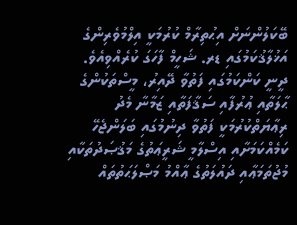ބޭކަލުންނަށް އިޙުތިރާމް ކުރުމަކީ އިލްމުވެރިންގެ އަޚުލާޤުކަމުގައި ޑރ. ޝަހީމް ފާހަގަ ކުރެއްވިއެވެ.
ދީނީ ކަންކަމުގައި ފަތުވާ ދޭއިރު، މީސްތަކުންގެ ޙާލަތާއި ޢުރުފާއި ސަޤާފަތާއި ޒަމާނާ މެދު ރިޢާޔަތްކުރުމަކީ ފަތުވާ ދިނުމުގައި ބަލަންޖެހޭ ކަމެއްކަމަށާއި އިސްލާމީ ޝަރީޢަތުގެ މަޤުޞަދުތަކާއި މުޖުތަމަޢާއި ދައުލަތުގެ ޢާއްމު މަޞްލަޙަތުތައް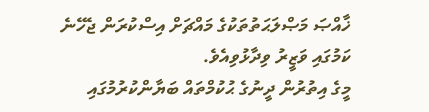ޚާއްޞަ މަޞްލަޙަތުތަކުގެ މައްޗަށް އިސްކުރަން ޖެހޭނެ ކަމުގައި ވަޒީރު ވިދާޅުވިއެވެ.
މީގެ އިތުރުން ދީނުގެ ޙުކުމްތައް ބަޔާންކުރުމުގައި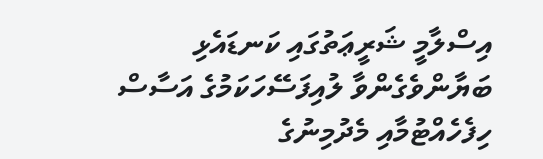އިސްލާމީ ޝަރީޢަތުގައި ކަނޑައެޅި ބަޔާންވެގެންވާ ލުއިފަސޭހަކަމުގެ އަސާސް ހިފެހެއްޓުމާއި މެދުމިނުގެ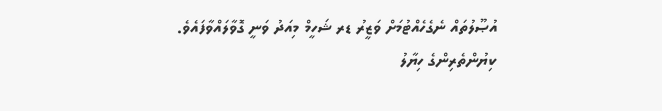އުޞޫލުތައް ނެގެހެއްޓުމަށް ވަޒީރު ޑރ ޝަހީމް މިއަދު ވަނީ ގޮވާލައްވާފައެވެ.
ކިޔުންތެރިންގެ ހިޔާލު